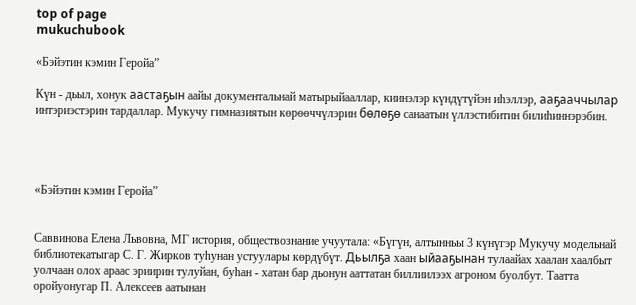top of page
mukuchubook

«Бэйэтин кэмин Геройа”

Күн - дьыл, хонук аастаҕын аайы документальнай матырыйааллар, киинэлэр күндүтүйэн иһэллэр, ааҕааччылар интэриэстэрин тардаллар. Мукучу гимназиятын көрөөччүлэрин бөлөҕө санаатын үллэстибитин билиһиннэрэбин.




«Бэйэтин кэмин Геройа”


Саввинова Елена Львовна, МГ история, обществознание учуутала: «Бүгүн, алтынньы 3 күнүгэр Мукучу модельнай библиотекатыгар С. Г. Жирков туһунан устуулары көрдүбүт. Дьылҕа хаан ыйааҕынан тулаайах хаалан хаалбыт уолчаан олох араас эриирин тулуйан, буһан - хатан бар дьонун ааттатан биллиилээх агроном буолбут. Таатта оройуонугар П. Алексеев аатынан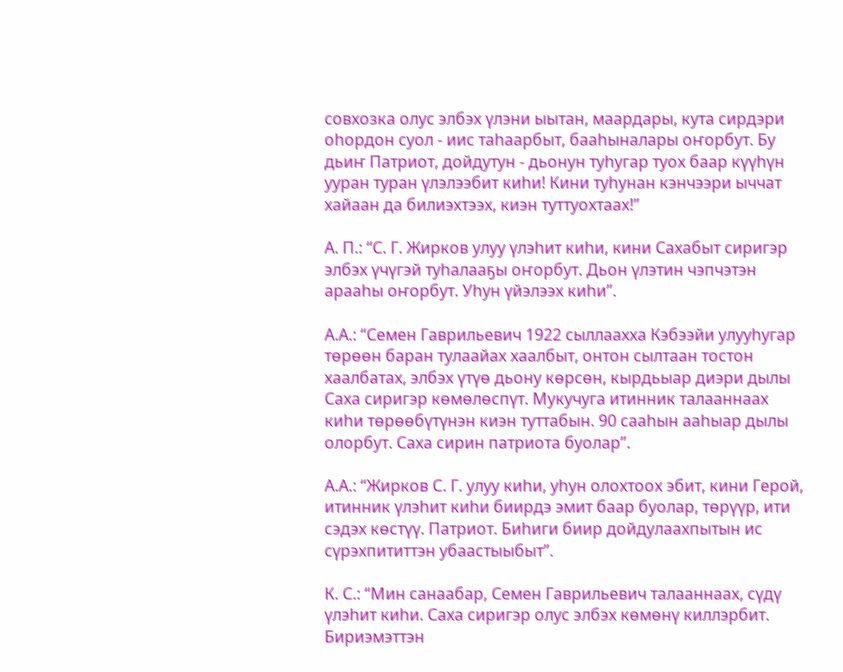совхозка олус элбэх үлэни ыытан, маардары, кута сирдэри оһордон суол - иис таһаарбыт, бааһыналары оҥорбут. Бу дьиҥ Патриот, дойдутун - дьонун туһугар туох баар күүһүн ууран туран үлэлээбит киһи! Кини туһунан кэнчээри ыччат хайаан да билиэхтээх, киэн туттуохтаах!”

А. П.: “С. Г. Жирков улуу үлэһит киһи, кини Сахабыт сиригэр элбэх үчүгэй туһалааҕы оҥорбут. Дьон үлэтин чэпчэтэн арааһы оҥорбут. Уһун үйэлээх киһи”.

А.А.: “Семен Гаврильевич 1922 сыллаахха Кэбээйи улууһугар төрөөн баран тулаайах хаалбыт, онтон сылтаан тостон хаалбатах, элбэх үтүө дьону көрсөн, кырдьыар диэри дылы Саха сиригэр көмөлөспүт. Мукучуга итинник талааннаах киһи төрөөбүтүнэн киэн туттабын. 90 сааһын ааһыар дылы олорбут. Саха сирин патриота буолар”.

А.А.: “Жирков С. Г. улуу киһи, уһун олохтоох эбит, кини Герой, итинник үлэһит киһи биирдэ эмит баар буолар, төрүүр, ити сэдэх көстүү. Патриот. Биһиги биир дойдулаахпытын ис сүрэхпититтэн убаастыыбыт”.

К. С.: “Мин санаабар, Семен Гаврильевич талааннаах, сүдү үлэһит киһи. Саха сиригэр олус элбэх көмөнү киллэрбит. Бириэмэттэн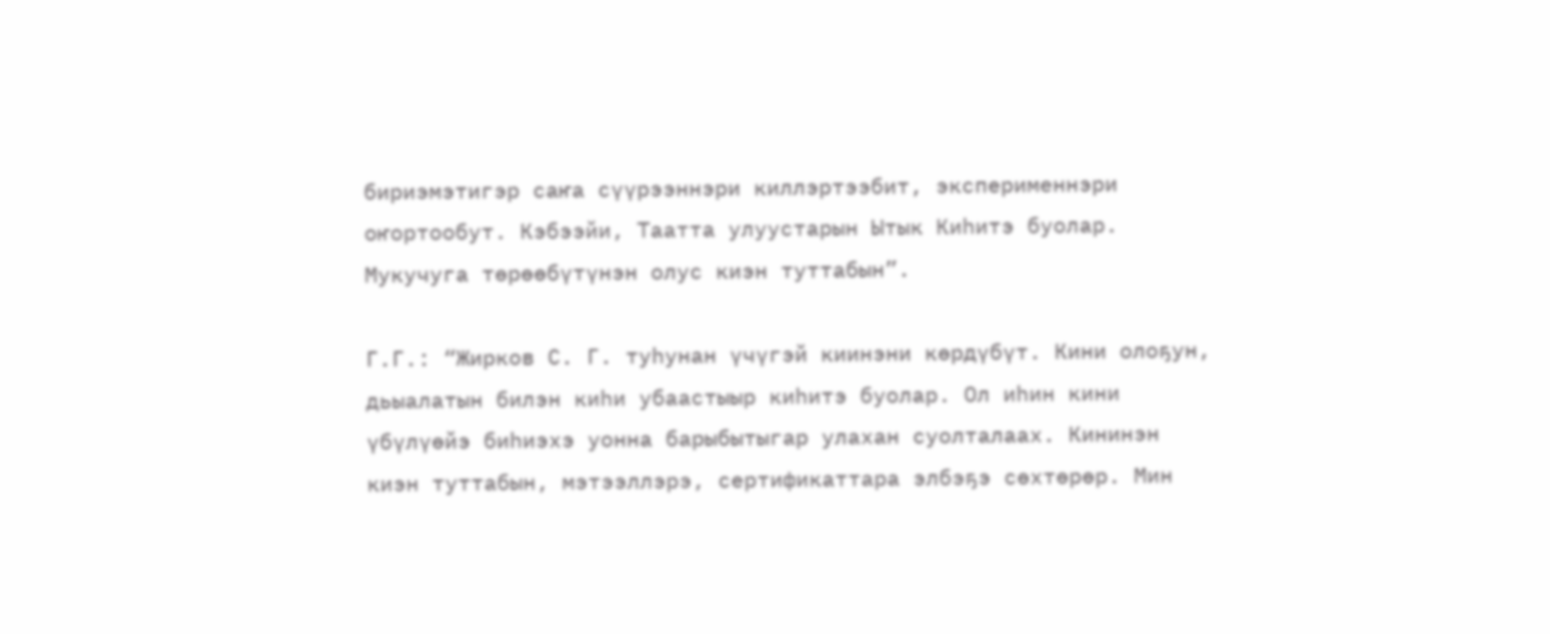бириэмэтигэр саҥа сүүрээннэри киллэртээбит, эксперименнэри оҥортообут. Кэбээйи, Таатта улуустарын Ытык Киһитэ буолар. Мукучуга төрөөбүтүнэн олус киэн туттабын”.

Г.Г.: “Жирков С. Г. туһунан үчүгэй киинэни көрдүбүт. Кини олоҕун, дьыалатын билэн киһи убаастыыр киһитэ буолар. Ол иһин кини үбүлүөйэ биһиэхэ уонна барыбытыгар улахан суолталаах. Кининэн киэн туттабын, мэтээллэрэ, сертификаттара элбэҕэ сөхтөрөр. Мин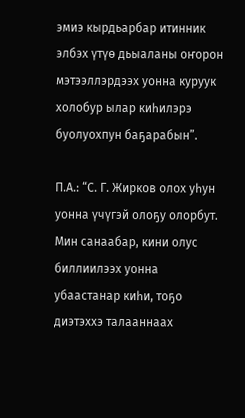эмиэ кырдьарбар итинник элбэх үтүө дьыаланы оҥорон мэтээллэрдээх уонна куруук холобур ылар киһилэрэ буолуохпун баҕарабын”.

П.А.: “С. Г. Жирков олох уһун уонна үчүгэй олоҕу олорбут. Мин санаабар, кини олус биллиилээх уонна убаастанар киһи, тоҕо диэтэххэ талааннаах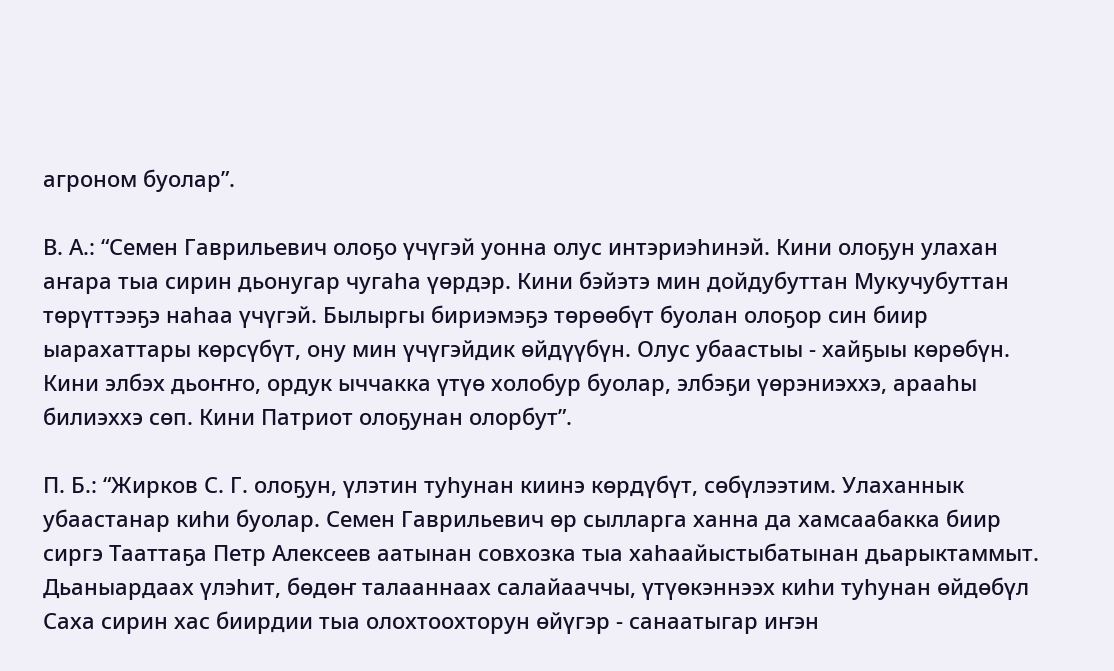агроном буолар”.

В. А.: “Семен Гаврильевич олоҕо үчүгэй уонна олус интэриэһинэй. Кини олоҕун улахан аҥара тыа сирин дьонугар чугаһа үөрдэр. Кини бэйэтэ мин дойдубуттан Мукучубуттан төрүттээҕэ наһаа үчүгэй. Былыргы бириэмэҕэ төрөөбүт буолан олоҕор син биир ыарахаттары көрсүбүт, ону мин үчүгэйдик өйдүүбүн. Олус убаастыы - хайҕыы көрөбүн. Кини элбэх дьоҥҥо, ордук ыччакка үтүө холобур буолар, элбэҕи үөрэниэххэ, арааһы билиэххэ сөп. Кини Патриот олоҕунан олорбут”.

П. Б.: “Жирков С. Г. олоҕун, үлэтин туһунан киинэ көрдүбүт, сөбүлээтим. Улаханнык убаастанар киһи буолар. Семен Гаврильевич өр сылларга ханна да хамсаабакка биир сиргэ Тааттаҕа Петр Алексеев аатынан совхозка тыа хаһаайыстыбатынан дьарыктаммыт. Дьаныардаах үлэһит, бөдөҥ талааннаах салайааччы, үтүөкэннээх киһи туһунан өйдөбүл Саха сирин хас биирдии тыа олохтоохторун өйүгэр - санаатыгар иҥэн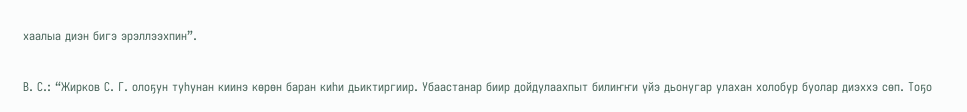хаалыа диэн бигэ эрэллээхпин”.

В. С.: “Жирков С. Г. олоҕун туһунан киинэ көрөн баран киһи дьиктиргиир. Убаастанар биир дойдулаахпыт билиҥҥи үйэ дьонугар улахан холобур буолар диэххэ сөп. Тоҕо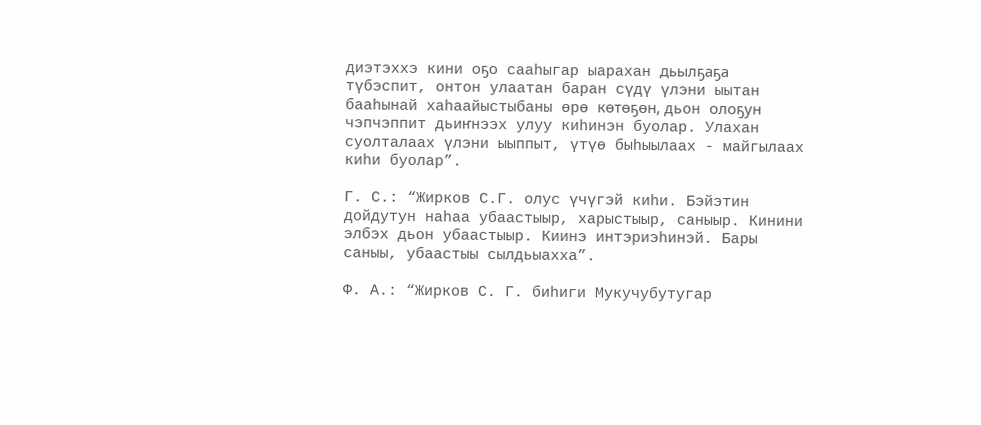диэтэххэ кини оҕо сааһыгар ыарахан дьылҕаҕа түбэспит, онтон улаатан баран сүдү үлэни ыытан бааһынай хаһаайыстыбаны өрө көтөҕөн, дьон олоҕун чэпчэппит дьиҥнээх улуу киһинэн буолар. Улахан суолталаах үлэни ыыппыт, үтүө быһыылаах - майгылаах киһи буолар”.

Г. С.: “Жирков С.Г. олус үчүгэй киһи. Бэйэтин дойдутун наһаа убаастыыр, харыстыыр, саныыр. Кинини элбэх дьон убаастыыр. Киинэ интэриэһинэй. Бары саныы, убаастыы сылдьыахха”.

Ф. А.: “Жирков С. Г. биһиги Мукучубутугар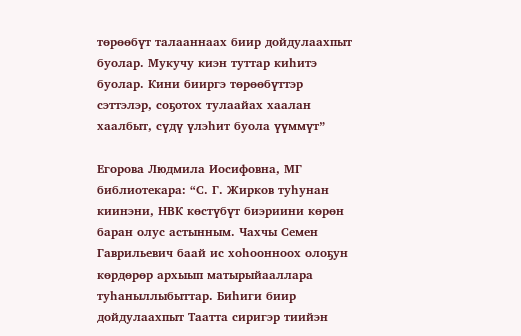төрөөбүт талааннаах биир дойдулаахпыт буолар. Мукучу киэн туттар киһитэ буолар. Кини бииргэ төрөөбүттэр сэттэлэр, соҕотох тулаайах хаалан хаалбыт, сүдү үлэһит буола үүммүт”

Егорова Людмила Иосифовна, МГ библиотекара: “С. Г. Жирков туһунан киинэни, НВК көстүбүт биэриини көрөн баран олус астынным. Чахчы Семен Гаврильевич баай ис хоһоонноох олоҕун көрдөрөр архыып матырыйааллара туһаныллыбыттар. Биһиги биир дойдулаахпыт Таатта сиригэр тиийэн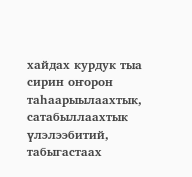хайдах курдук тыа сирин оҥорон таһаарыылаахтык, сатабыллаахтык үлэлээбитий, табыгастаах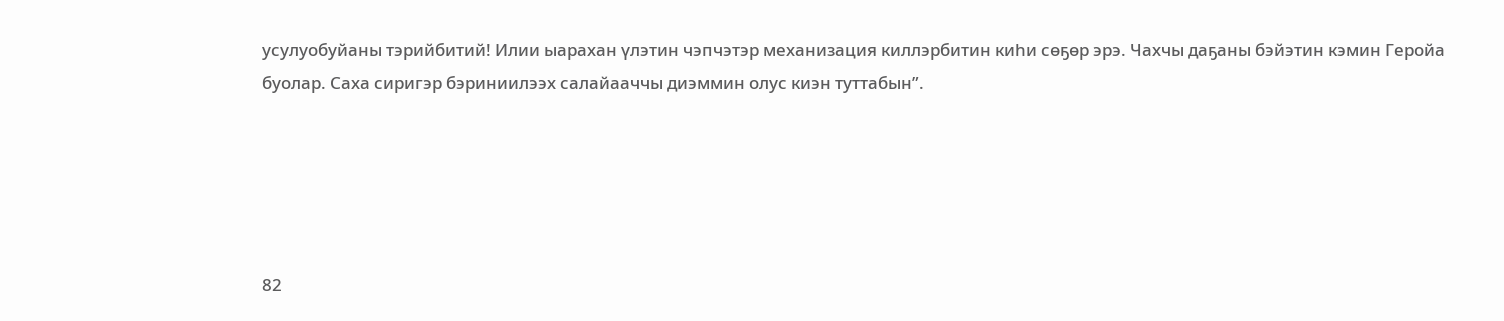усулуобуйаны тэрийбитий! Илии ыарахан үлэтин чэпчэтэр механизация киллэрбитин киһи сөҕөр эрэ. Чахчы даҕаны бэйэтин кэмин Геройа буолар. Саха сиригэр бэриниилээх салайааччы диэммин олус киэн туттабын”.





82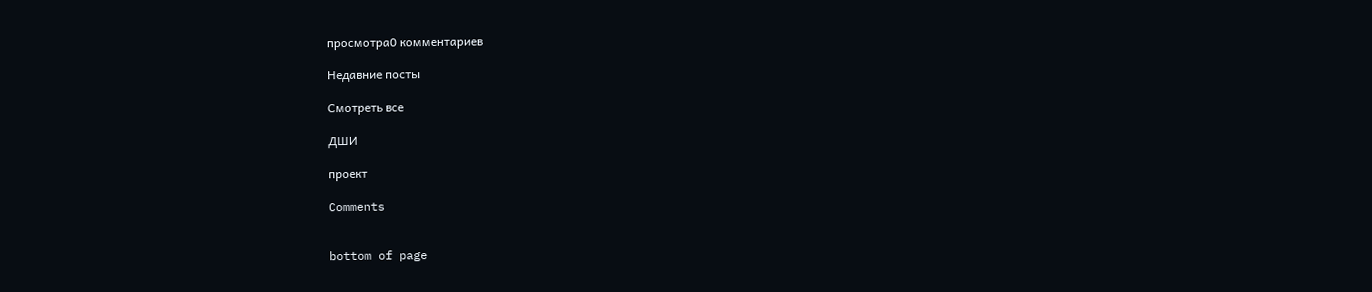просмотра0 комментариев

Недавние посты

Смотреть все

ДШИ

проект

Comments


bottom of page